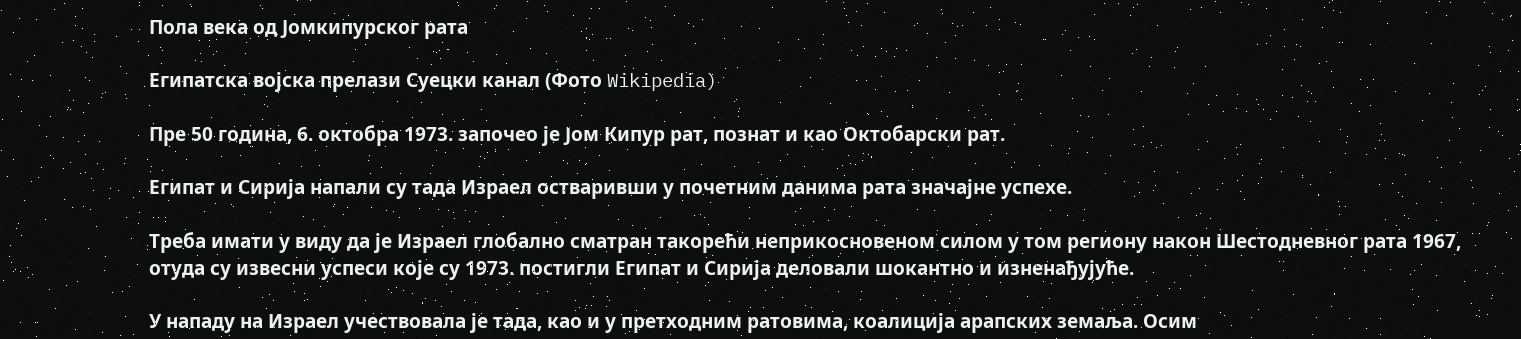Пола века од Јомкипурског рата

Египатска војска прелази Суецки канал (Фото Wikipedia)

Пре 50 година, 6. октобра 1973. започео је Јом Кипур рат, познат и као Октобарски рат.

Египат и Сирија напали су тада Израел остваривши у почетним данима рата значајне успехе.

Треба имати у виду да је Израел глобално сматран такорећи неприкосновеном силом у том региону након Шестодневног рата 1967, отуда су извесни успеси које су 1973. постигли Египат и Сирија деловали шокантно и изненађујуће.

У нападу на Израел учествовала је тада, као и у претходним ратовима, коалиција арапских земаља. Осим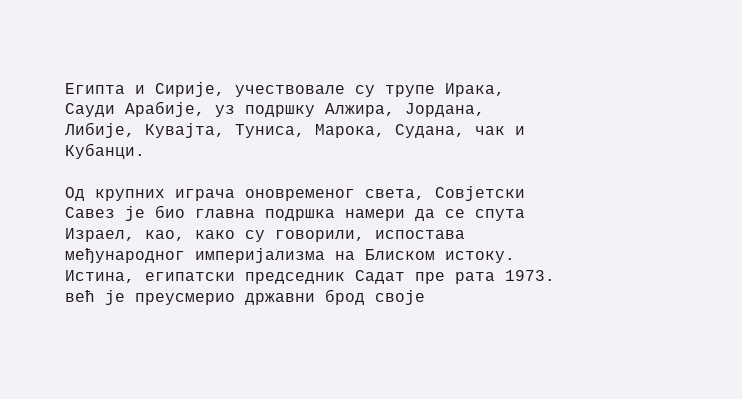Египта и Сирије, учествовале су трупе Ирака, Сауди Арабије, уз подршку Алжира, Јордана, Либије, Кувајта, Туниса, Марока, Судана, чак и Кубанци.

Од крупних играча оновременог света, Совјетски Савез је био главна подршка намери да се спута Израел, као, како су говорили, испостава међународног империјализма на Блиском истоку. Истина, египатски председник Садат пре рата 1973. већ је преусмерио државни брод своје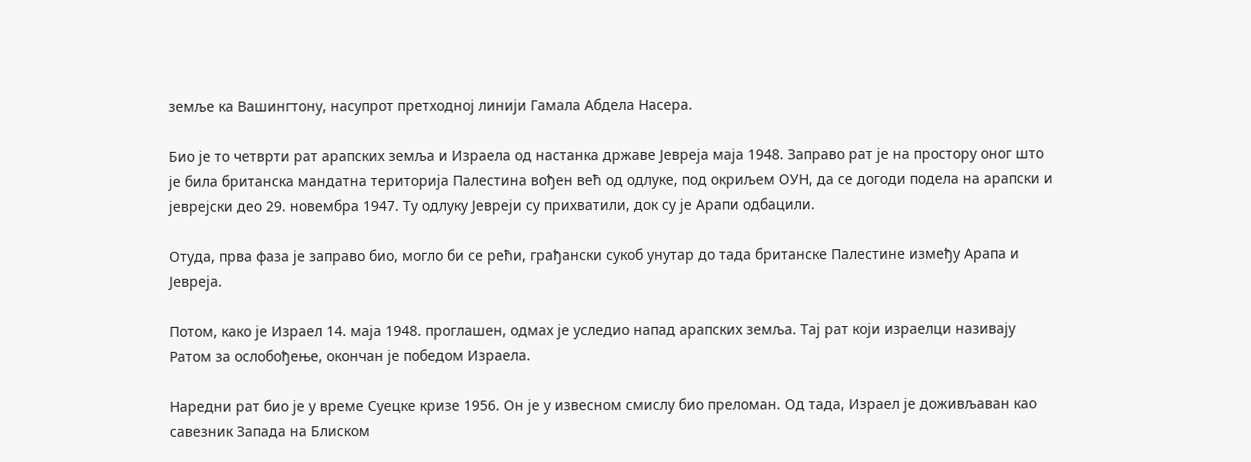земље ка Вашингтону, насупрот претходној линији Гамала Абдела Насера.

Био је то четврти рат арапских земља и Израела од настанка државе Јевреја маја 1948. Заправо рат је на простору оног што је била британска мандатна територија Палестина вођен већ од одлуке, под окриљем ОУН, да се догоди подела на арапски и јеврејски део 29. новембра 1947. Ту одлуку Јевреји су прихватили, док су је Арапи одбацили.

Отуда, прва фаза је заправо био, могло би се рећи, грађански сукоб унутар до тада британске Палестине између Арапа и Јевреја.

Потом, како је Израел 14. маја 1948. проглашен, одмах је уследио напад арапских земља. Тај рат који израелци називају Ратом за ослобођење, окончан је победом Израела.

Наредни рат био је у време Суецке кризе 1956. Он је у извесном смислу био преломан. Од тада, Израел је доживљаван као савезник Запада на Блиском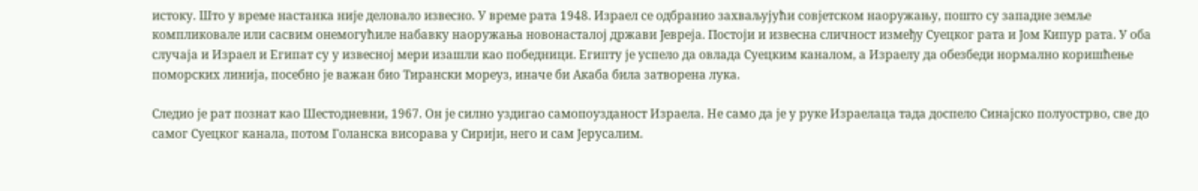истоку. Што у време настанка није деловало извесно. У време рата 1948. Израел се одбранио захваљујући совјетском наоружању, пошто су западне земље компликовале или сасвим онемогућиле набавку наоружања новонасталој држави Јевреја. Постоји и извесна сличност између Суецког рата и Јом Кипур рата. У оба случаја и Израел и Египат су у извесној мери изашли као победници. Египту је успело да овлада Суецким каналом, а Израелу да обезбеди нормално коришћење поморских линија, посебно је важан био Тирански мореуз, иначе би Акаба била затворена лука.

Следио је рат познат као Шестодневни, 1967. Он је силно уздигао самопоузданост Израела. Не само да је у руке Израелаца тада доспело Синајско полуострво, све до самог Суецког канала, потом Голанска висорава у Сирији, него и сам Јерусалим.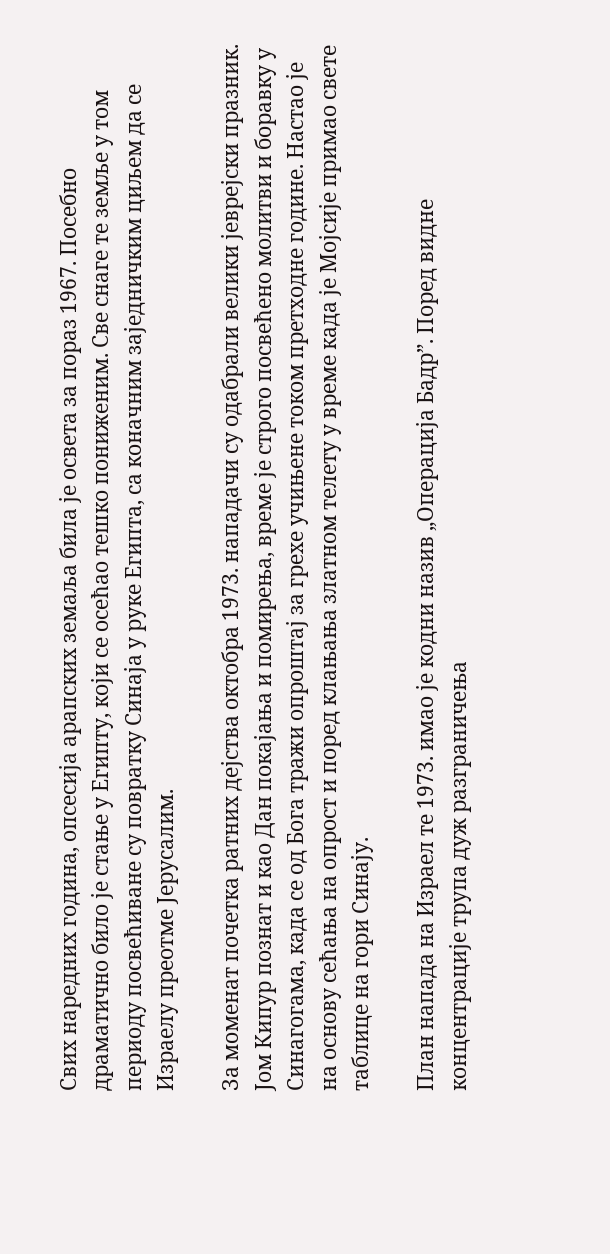Свих наредних година, опсесија арапских земаља била је освета за пораз 1967. Посебно драматично било је стање у Египту, који се осећао тешко пониженим. Све снаге те земље у том периоду посвећиване су повратку Синаја у руке Египта, са коначним заједничким циљем да се Израелу преотме Јерусалим.

За моменат почетка ратних дејства октобра 1973. нападачи су одабрали велики јеврејски празник. Јом Кипур познат и као Дан покајања и помирења, време је строго посвећено молитви и боравку у Синагогама, када се од Бога тражи опроштај за грехе учињене током претходне године. Настао је на основу сећања на опрост и поред клањања златном телету у време када је Мојсије примао свете таблице на гори Синају.

План напада на Израел те 1973. имао је кодни назив „Операција Бадр”. Поред видне концентрације трупа дуж разграничења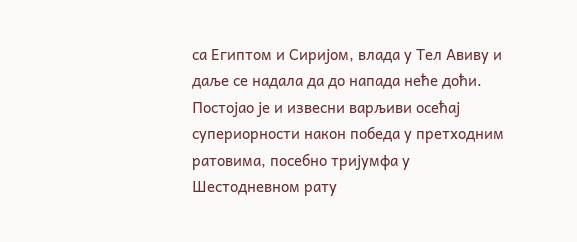са Египтом и Сиријом, влада у Тел Авиву и даље се надала да до напада неће доћи. Постојао је и извесни варљиви осећај супериорности након победа у претходним ратовима, посебно тријумфа у Шестодневном рату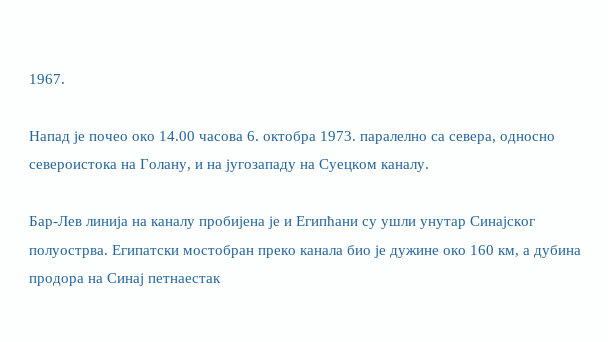1967.

Напад је почео око 14.00 часова 6. октобра 1973. паралелно са севера, односно североистока на Голану, и на југозападу на Суецком каналу.

Бар-Лев линија на каналу пробијена је и Египћани су ушли унутар Синајског полуострва. Египатски мостобран преко канала био је дужине око 160 км, а дубина продора на Синај петнаестак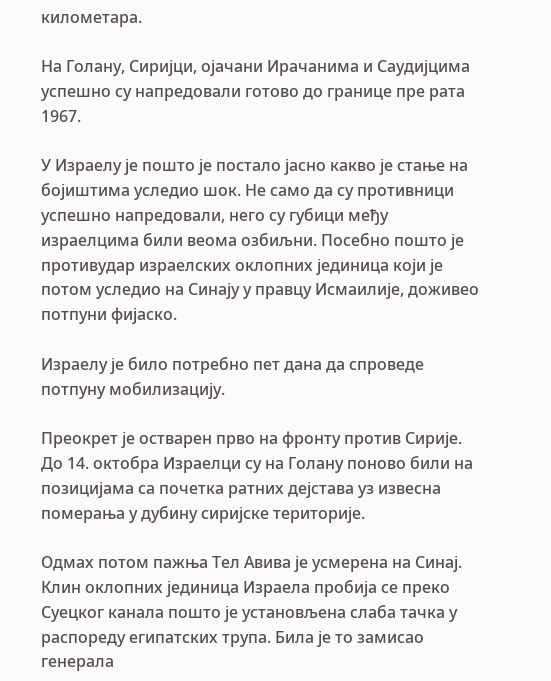километара.

На Голану, Сиријци, ојачани Ирачанима и Саудијцима успешно су напредовали готово до границе пре рата 1967.

У Израелу је пошто је постало јасно какво је стање на бојиштима уследио шок. Не само да су противници успешно напредовали, него су губици међу израелцима били веома озбиљни. Посебно пошто је противудар израелских оклопних јединица који је потом уследио на Синају у правцу Исмаилије, доживео потпуни фијаско.

Израелу је било потребно пет дана да спроведе потпуну мобилизацију.

Преокрет је остварен прво на фронту против Сирије. До 14. октобра Израелци су на Голану поново били на позицијама са почетка ратних дејстава уз извесна померања у дубину сиријске територије.

Одмах потом пажња Тел Авива је усмерена на Синај. Клин оклопних јединица Израела пробија се преко Суецког канала пошто је установљена слаба тачка у распореду египатских трупа. Била је то замисао генерала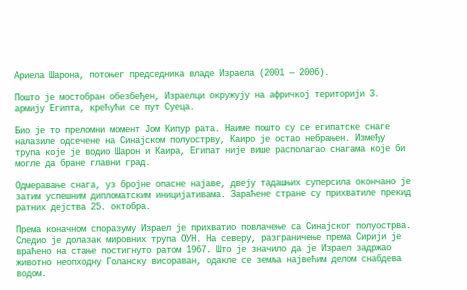Ариела Шарона, потоњег председника владе Израела (2001 — 2006).

Пошто је мостобран обезбеђен, Израелци окружују на афричкој територији 3. армију Египта, крећући се пут Суеца.

Био је то преломни момент Јом Кипур рата. Наиме пошто су се египатске снаге налазиле одсечене на Синајском полуострву, Каиро је остао небрањен. Између трупа које је водио Шарон и Каира, Египат није више располагао снагама које би могле да бране главни град.

Одмеравање снага, уз бројне опасне најаве, двеју тадашњих суперсила окончано је затим успешним дипломатским иницијативама. Зараћене стране су прихватиле прекид ратних дејства 25. октобра.

Према коначном споразуму Израел је прихватио повлачење са Синајског полуострва. Следио је долазак мировних трупа ОУН. На северу, разграничење према Сирији је враћено на стање постигнуто ратом 1967. Што је значило да је Израел задржао животно неопходну Голанску висораван, одакле се земља највећим делом снабдева водом.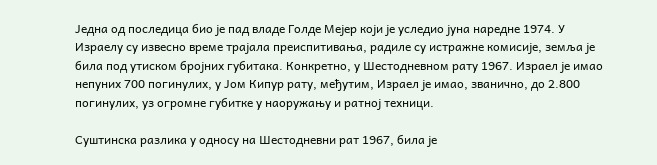Једна од последица био је пад владе Голде Мејер који је уследио јуна наредне 1974. У Израелу су извесно време трајала преиспитивања, радиле су истражне комисије, земља је била под утиском бројних губитака. Конкретно, у Шестодневном рату 1967. Израел је имао непуних 700 погинулих, у Јом Кипур рату, међутим, Израел је имао, званично, до 2.800 погинулих, уз огромне губитке у наоружању и ратној техници.

Суштинска разлика у односу на Шестодневни рат 1967, била је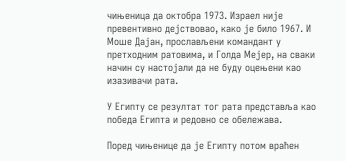чињеница да октобра 1973. Израел није превентивно дејствовао, како је било 1967. И Моше Дајан, прослављени командант у претходним ратовима, и Голда Мејер, на сваки начин су настојали да не буду оцењени као изазивачи рата.

У Египту се резултат тог рата представља као победа Египта и редовно се обележава.

Поред чињенице да је Египту потом враћен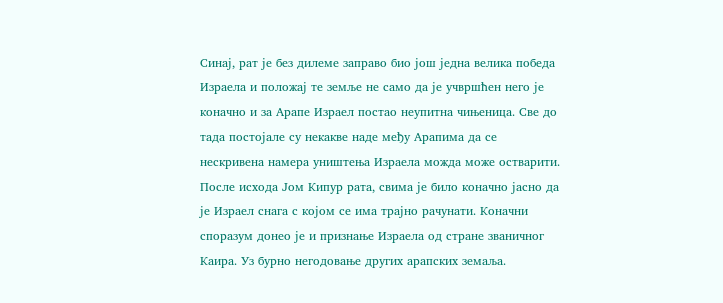Синај, рат је без дилеме заправо био још једна велика победа Израела и положај те земље не само да је учвршћен него је коначно и за Арапе Израел постао неупитна чињеница. Све до тада постојале су некакве наде међу Арапима да се нескривена намера уништења Израела можда може остварити. После исхода Јом Кипур рата, свима је било коначно јасно да је Израел снага с којом се има трајно рачунати. Коначни споразум донео је и признање Израела од стране званичног Каира. Уз бурно негодовање других арапских земаља.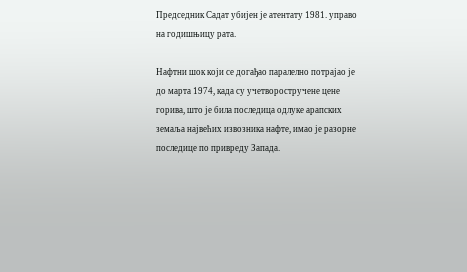Председник Садат убијен је атентату 1981. управо на годишњицу рата.

Нафтни шок који се догађао паралелно потрајао је до марта 1974, када су учетворостручене цене горива, што је била последица одлуке арапских земаља највећих извозника нафте, имао је разорне последице по привреду Запада.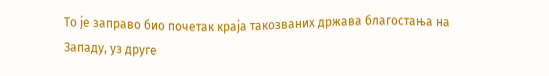То је заправо био почетак краја такозваних држава благостања на Западу, уз друге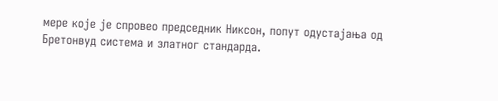мере које је спровео председник Никсон, попут одустајања од Бретонвуд система и златног стандарда.